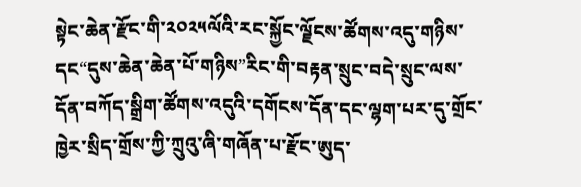སྟེང་ཆེན་རྫོང་གི་༢༠༢༥ལོའི་རང་སྐྱོང་ལྗོངས་ཚོགས་འདུ་གཉིས་དང“དུས་ཆེན་ཆེན་པོ་གཉིས”རིང་གི་བརྟན་སྲུང་བདེ་སྲུང་ལས་དོན་བཀོད་སྒྲིག་ཚོགས་འདུའི་དགོངས་དོན་དང་ལྷག་པར་དུ་གྲོང་ཁྱེར་སྲིད་གྲོས་ཀྱི་ཀྲུའུ་ཞི་གཞོན་པ་རྫོང་ཨུད་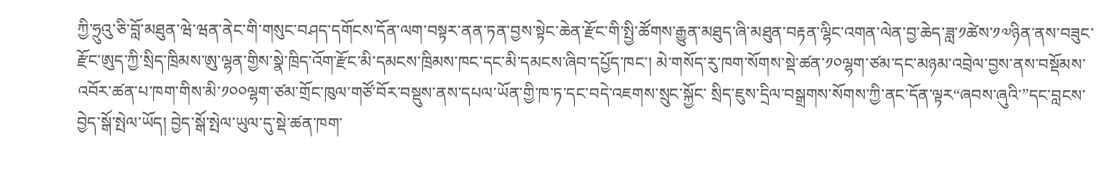ཀྱི་ཧྲུའུ་ཅི་བློ་མཐུན་ཝེ་ཝན་ནེང་གི་གསུང་བཤད་དགོངས་དོན་ལག་བསྟར་ནན་ཏན་བྱས་སྟེང་ཆེན་རྫོང་གི་སྤྱི་ཚོགས་རྒྱུན་མཐུད་ཞི་མཐུན་བརྟན་ལྷིང་འགན་ལེན་བྱ་ཆེད་ཟླ་༡ཚེས་༡༧ཉིན་ནས་བཟུང་རྫོང་ཨུད་ཀྱི་སྲིད་ཁྲིམས་ཨུ་ལྷན་གྱིས་སྣེ་ཁྲིད་འོག་རྫོང་མི་དམངས་ཁྲིམས་ཁང་དང་མི་དམངས་ཞིབ་དཔྱོད་ཁང་། མེ་གསོད་རུ་ཁག་སོགས་སྡེ་ཚན་༡༠ལྷག་ཙམ་དང་མཉམ་འབྲེལ་བྱས་ནས་བསྡོམས་འབོར་ཚན་པ་ཁག་གིས་མི་༡༠༠ལྷག་ཙམ་གྲོང་ཁུལ་གཙོ་བོར་བསྡུས་ནས་དཔལ་ཡོན་གྱི་ཁ་ཏ་དང་བདེ་འཇགས་སྲུང་སྐྱོང་ སྲིད་ཇུས་དྲིལ་བསྒྲགས་སོགས་ཀྱི་ནང་དོན་ལྟར“ཞབས་ཞུའི་”དང་བླངས་བྱེད་སྒོ་སྤེལ་ཡོད། བྱེད་སྒོ་སྤེལ་ཡུལ་དུ་སྡེ་ཚན་ཁག་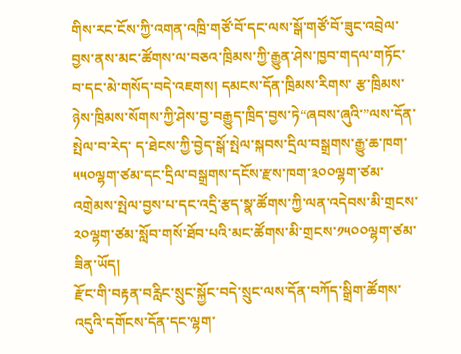གིས་རང་ངོས་ཀྱི་འགན་འཁྲི་གཙོ་བོ་དང་ལས་སྒོ་གཙོ་བོ་ཟུང་འབྲེལ་བྱས་ནས་མང་ཚོགས་ལ་བཅའ་ཁྲིམས་ཀྱི་རྒྱུན་ཤེས་ཁྱབ་གདལ་གཏོང་བ་དང་མེ་གསོད་བདེ་འཇགས། དམངས་དོན་ཁྲིམས་རིགས་ རྩ་ཁྲིམས་ ཉེས་ཁྲིམས་སོགས་ཀྱི་ཤེས་བྱ་བརྒྱུད་ཁྲིད་བྱས་ཏེ“ཞབས་ཞུའི་”ལས་དོན་སྤེལ་བ་རེད་ ད་ཐེངས་ཀྱི་བྱེད་སྒོ་སྤེལ་སྐབས་དྲིལ་བསྒྲགས་རྒྱུ་ཆ་ཁག་༥༥༠ལྷག་ཙམ་དང་དྲིལ་བསྒྲགས་དངོས་རྫས་ཁག་༣༠༠ལྷག་ཙམ་འགྲེམས་སྤེལ་བྱས་པ་དང་འདྲི་རྩད་སྣ་ཚོགས་ཀྱི་ལན་འདེབས་མི་གྲངས་༢༠ལྷག་ཙམ་སློབ་གསོ་ཐོབ་པའི་མང་ཚོགས་མི་གྲངས་༡༥༠༠ལྷག་ཙམ་ཟིན་ཡོད།
རྫོང་གི་བརྟན་བརླིང་སྲུང་སྐྱོང་བདེ་སྲུང་ལས་དོན་བཀོད་སྒྲིག་ཚོགས་འདུའི་དགོངས་དོན་དང་ལྷག་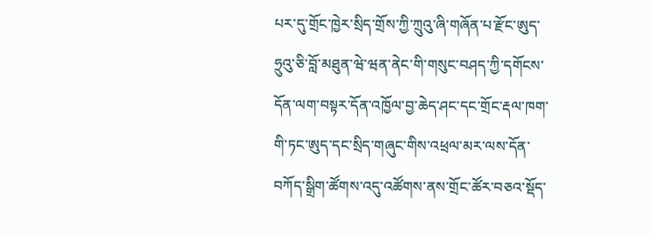པར་དུ་གྲོང་ཁྱེར་སྲིད་གྲོས་ཀྱི་ཀྲུའུ་ཞི་གཞོན་པ་རྫོང་ཨུད་ཧྲུའུ་ཅི་བློ་མཐུན་ཝེ་ཝན་ནེང་གི་གསུང་བཤད་ཀྱི་དགོངས་དོན་ལག་བསྟར་དོན་འཁྱོལ་བྱ་ཆེད་ཤང་དང་གྲོང་རྡལ་ཁག་གི་ཏང་ཨུད་དང་སྲིད་གཞུང་གིས་འཕྲལ་མར་ལས་དོན་བཀོད་སྒྲིག་ཚོགས་འདུ་འཚོགས་ནས་གྲོང་ཚོར་བཅའ་སྡོད་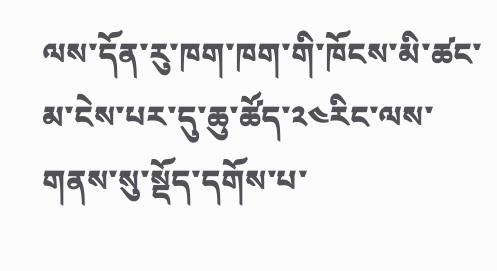ལས་དོན་རུ་ཁག་ཁག་གི་ཁོངས་མི་ཚང་མ་ངེས་པར་དུ་ཆུ་ཚོད་༢༤རིང་ལས་གནས་སུ་སྡོད་དགོས་པ་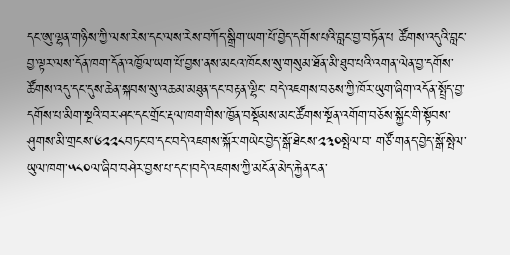དང་ཨུ་ལྷན་གཉིས་ཀྱི་ལས་རེས་དང་ལས་རེས་བཀོད་སྒྲིག་ཡག་པོ་བྱེད་དགོས་པའི་བླང་བྱ་བཏོན་པ ཚོགས་འདུའི་བླང་བྱ་ལྟར་ལས་དོན་ཁག་དོན་འཁྱོལ་ཡག་པོ་བྱས་ནས་མངའ་ཁོངས་སུ་གསུམ་ཐོན་མི་ཐུབ་པའི་འགན་ལེན་བྱ་དགོས་ ཚོགས་འདུ་དང་དུས་ཆེན་སྐབས་སུ་འཆམ་མཐུན་དང་བརྟན་ལྷིང་ བདེ་འཇགས་བཅས་ཀྱི་ཁོར་ཡུག་ཞིག་འདོན་སྤྲོད་བྱ་དགོས་པ་མིག་སྔའི་བར་ཤང་དང་གྲོང་རྡལ་ཁག་གིས་ཁྱོན་བསྡོམས་མང་ཚོགས་སྔོན་འགོག་བཅོས་སྐྱོང་གི་སྟོབས་ཤུགས་མི་གྲངས་༦༢༢༨བཏང་བ་དང་བདེ་འཇགས་སྐོར་གཡེང་བྱེད་སྒོ་ཐེངས་༢༣༠སྤེལ་བ་ གཙོ་གནད་བྱེད་སྒོ་སྤེལ་ཡུལ་ཁག་༥༨༠ལ་ཞིབ་བཤེར་བྱས་པ་དང་།བདེ་འཇགས་ཀྱི་མངོན་མེད་རྐྱེན་ངན་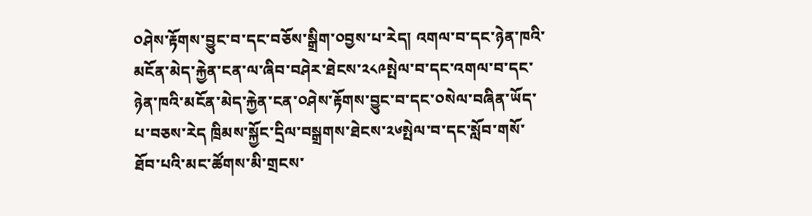༠ཤེས་རྟོགས་བྱུང་བ་དང་བཅོས་སྒྲིག་༠བྱས་པ་རེད། འགལ་བ་དང་ཉེན་ཁའི་མངོན་མེད་རྐྱེན་ངན་ལ་ཞིབ་བཤེར་ཐེངས་༢༨༩སྤེལ་བ་དང་འགལ་བ་དང་ཉེན་ཁའི་མངོན་མེད་རྐྱེན་ངན་༠ཤེས་རྟོགས་བྱུང་བ་དང་༠སེལ་བཞིན་ཡོད་པ་བཅས་རེད ཁྲིམས་སྐྱོང་དྲིལ་བསྒྲགས་ཐེངས་༢༦སྤེལ་བ་དང་སློབ་གསོ་ཐོབ་པའི་མང་ཚོགས་མི་གྲངས་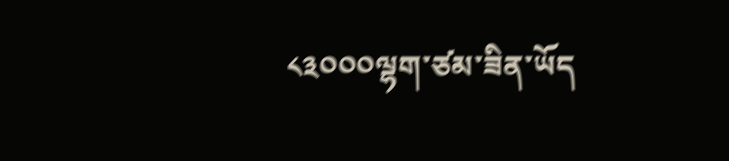༨༣༠༠༠ལྷག་ཙམ་ཟིན་ཡོད